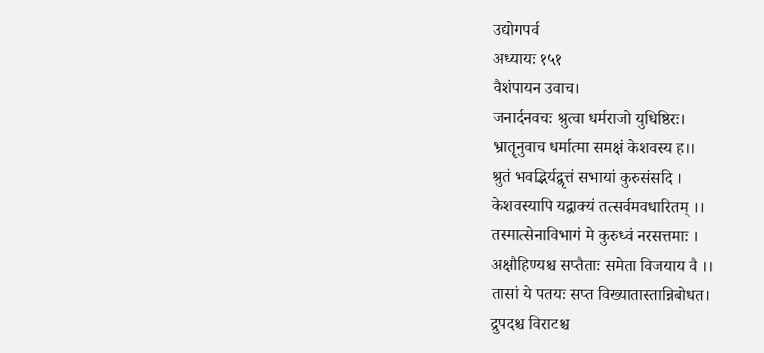उद्योगपर्व
अध्यायः १५१
वैशंपायन उवाच।
जनार्दनवचः श्रुत्वा धर्मराजो युधिष्ठिरः।
भ्रातॄनुवाच धर्मात्मा समक्षं केशवस्य ह।।
श्रुतं भवद्भिर्यद्वृत्तं सभायां कुरुसंसदि ।
केशवस्यापि यद्वाक्यं तत्सर्वमवधारितम् ।।
तस्मात्सेनाविभागं मे कुरुध्वं नरसत्तमाः ।
अक्षौहिण्यश्च सप्तैताः समेता विजयाय वै ।।
तासां ये पतयः सप्त विख्यातास्तान्निबोधत।
द्रुपदश्च विराटश्च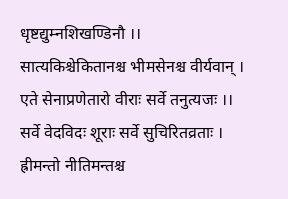धृष्टद्युम्नशिखण्डिनौ ।।
सात्यकिश्चेकितानश्च भीमसेनश्च वीर्यवान् ।
एते सेनाप्रणेतारो वीराः सर्वे तनुत्यजः ।।
सर्वे वेदविदः शूराः सर्वे सुचिरितव्रताः ।
ह्रीमन्तो नीतिमन्तश्च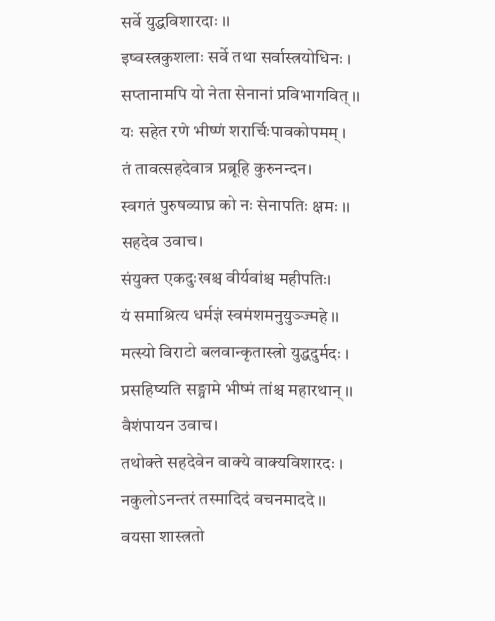सर्वे युद्धविशारदाः ।।
इष्वस्त्रकुशलाः सर्वे तथा सर्वास्त्रयोधिनः ।
सप्तानामपि यो नेता सेनानां प्रविभागवित् ।।
यः सहेत रणे भीष्णं शरार्चिःपावकोपमम् ।
तं तावत्सहदेवात्र प्रब्रूहि कुरुनन्दन।
स्वगतं पुरुषव्याघ्र को नः सेनापतिः क्षमः ।।
सहदेव उवाच।
संयुक्त एकदुःखश्च वीर्यवांश्च महीपतिः।
यं समाश्रित्य धर्मज्ञं स्वमंशमनुयुञ्ज्महे ।।
मत्स्यो विराटो बलवान्कृतास्त्रो युद्धदुर्मदः ।
प्रसहिष्यति सङ्ग्रामे भीष्मं तांश्च महारथान् ।।
वैशंपायन उवाच।
तथोक्ते सहदेवेन वाक्ये वाक्यविशारदः ।
नकुलोऽनन्तरं तस्मादिदं वचनमाददे ।।
वयसा शास्त्रतो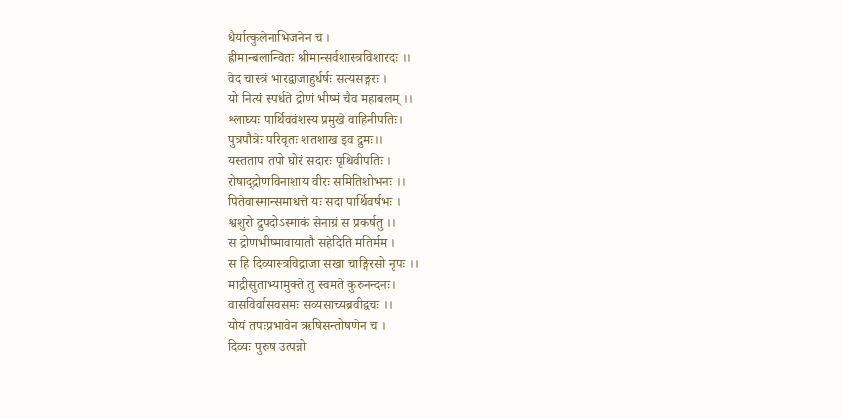धैर्यात्कुलेनाभिजनेन च ।
ह्रीमान्बलान्वितः श्रीमान्सर्वशास्त्रविशारदः ।।
वेद चास्त्रं भारद्वाजाहुर्धर्षः सत्यसङ्गरः ।
यो नित्यं स्पर्धते द्रोणं भीष्मं चैव महाबलम् ।।
श्लाघ्यः पार्थिववंशस्य प्रमुखे वाहिनीपतिः।
पुत्रपौत्रेः परिवृतः शतशाख इव द्रुमः।।
यस्तताप तपो घोरं सदारः पृथिवीपतिः ।
रोषाद्द्रोणविनाशाय वीरः समितिशोभनः ।।
पितेवास्मान्समाधत्ते यः सदा पार्थिवर्षभः ।
श्वशुरो द्रुपदोऽस्माकं सेनाग्रं स प्रकर्षतु ।।
स द्रोणभीष्मावायातौ सहेदिति मतिर्मम ।
स हि दिव्यास्त्रविद्राजा सखा चाङ्गिरसो नृपः ।।
माद्रीसुताभ्यामुक्ते तु स्वमते कुरुनन्दनः।
वासविर्वासवसमः सव्यसाच्यब्रवीद्वचः ।।
योयं तपःप्रभावेन ऋषिसन्तोषणेन च ।
दिव्यः पुरुष उत्पन्नो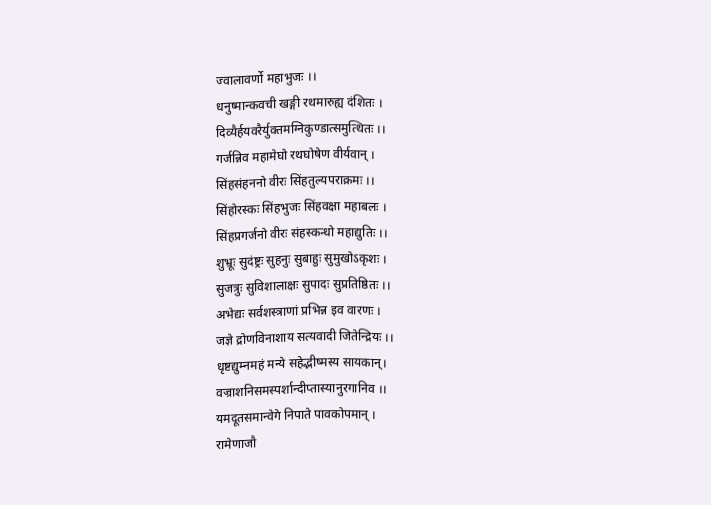ज्वालावर्णो महाभुजः ।।
धनुष्मान्कवची खङ्गी रथमारुह्य दंशितः ।
दिव्यैर्हयवरैर्युक्तमग्निकुण्डात्समुत्थितः ।।
गर्जन्निव महामेघो रथघोषेण वीर्यवान् ।
सिंहसंहननो वीरः सिंहतुल्यपराक्रमः ।।
सिंहोरस्कः सिंहभुजः सिंहवक्षा महाबलः ।
सिंहप्रगर्जनो वीरः संहस्कन्धो महाद्युतिः ।।
शुभ्रूः सुदंष्ट्रः सुहनुः सुबाहुः सुमुखोऽकृशः ।
सुजत्रुः सुविशालाक्षः सुपादः सुप्रतिष्ठितः ।।
अभेद्यः सर्वशस्त्राणां प्रभिन्न इव वारणः ।
जज्ञे द्रोणविनाशाय सत्यवादी जितेन्द्रियः ।।
धृष्टद्युम्नमहं मन्ये सहेद्भीष्मस्य सायकान्।
वज्राशनिसमस्पर्शान्दीप्तास्यानुरगानिव ।।
यमदूतसमान्वेगे निपाते पावकोपमान् ।
रामेणाजौ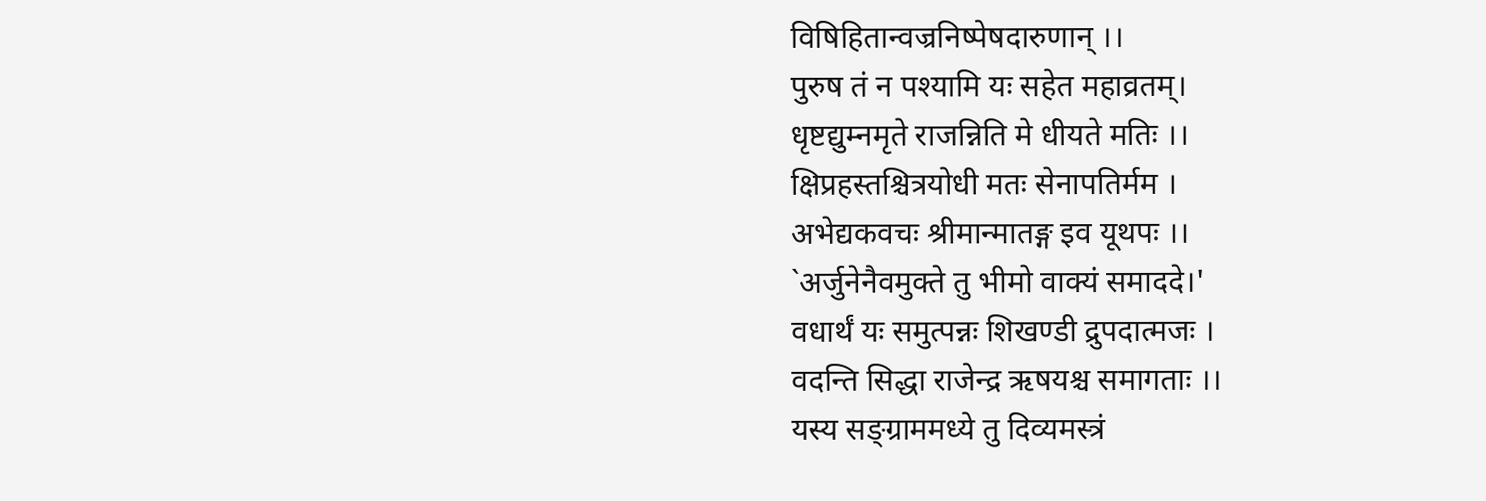विषिहितान्वज्रनिष्पेषदारुणान् ।।
पुरुष तं न पश्यामि यः सहेत महाव्रतम्।
धृष्टद्युम्नमृते राजन्निति मे धीयते मतिः ।।
क्षिप्रहस्तश्चित्रयोधी मतः सेनापतिर्मम ।
अभेद्यकवचः श्रीमान्मातङ्ग इव यूथपः ।।
`अर्जुनेनैवमुक्ते तु भीमो वाक्यं समाददे।'
वधार्थं यः समुत्पन्नः शिखण्डी द्रुपदात्मजः ।
वदन्ति सिद्धा राजेन्द्र ऋषयश्च समागताः ।।
यस्य सङ्ग्राममध्ये तु दिव्यमस्त्रं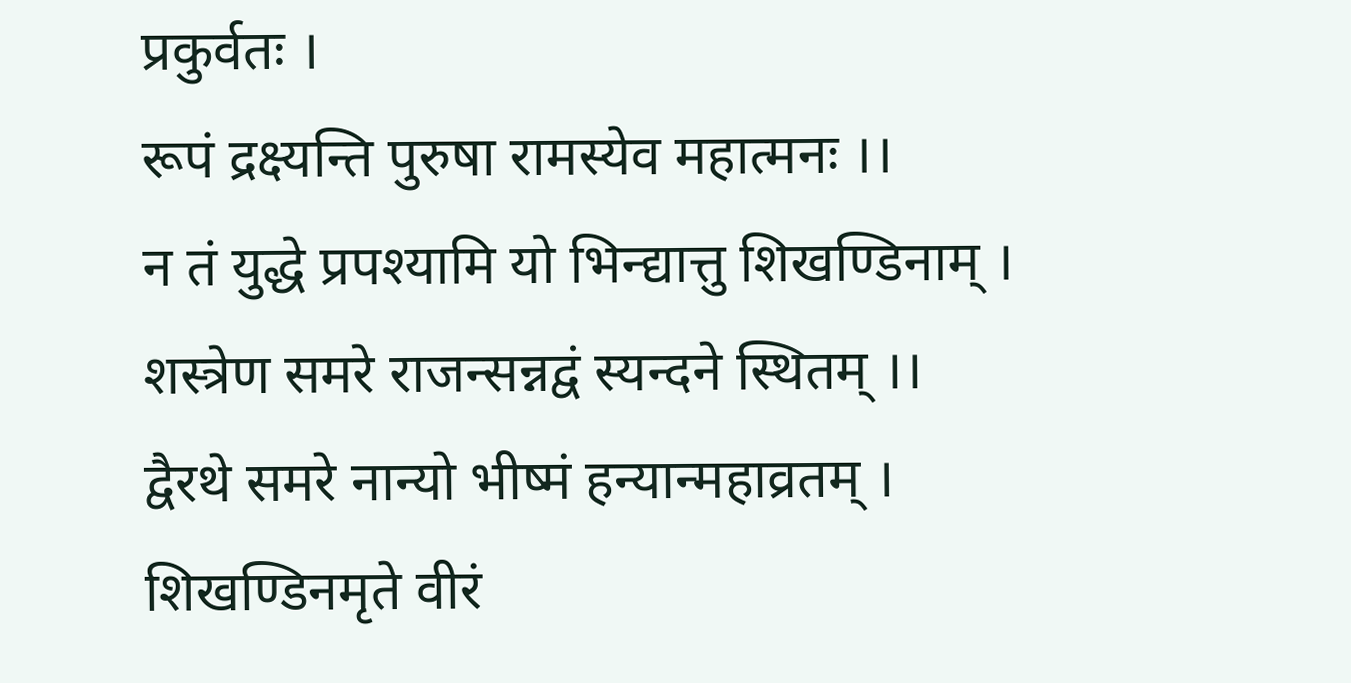प्रकुर्वतः ।
रूपं द्रक्ष्यन्ति पुरुषा रामस्येव महात्मनः ।।
न तं युद्धे प्रपश्यामि यो भिन्द्यात्तु शिखण्डिनाम् ।
शस्त्रेण समरे राजन्सन्नद्वं स्यन्दने स्थितम् ।।
द्वैरथे समरे नान्यो भीष्मं हन्यान्महाव्रतम् ।
शिखण्डिनमृते वीरं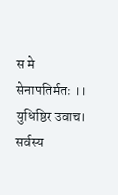स मे सेनापतिर्मतः ।।
युधिष्ठिर उवाच।
सर्वस्य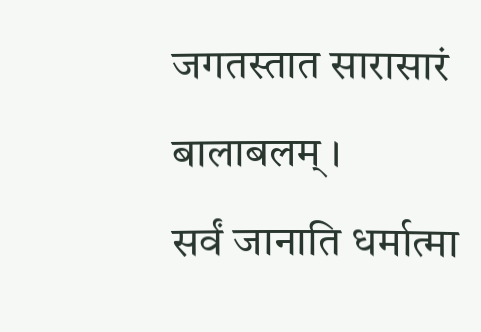जगतस्तात सारासारं बालाबलम् ।
सर्वं जानाति धर्मात्मा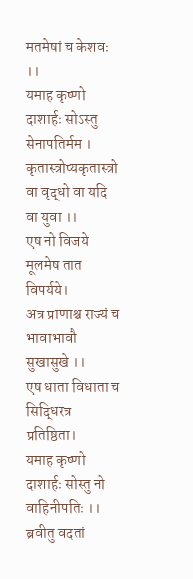मतमेषां च केशवः ।।
यमाह कृष्णो दाशार्हः सोऽस्तु सेनापतिर्मम ।
कृतास्त्रोप्यकृतास्त्रो वा वृद्धो वा यदि वा युवा ।।
एष नो विजये मूलमेष तात विपर्यये।
अत्र प्राणाश्च राज्यं च भावाभावौ सुखासुखे ।।
एष धाता विधाता च सिद्धिरत्र प्रतिष्ठिता।
यमाह कृष्णो दाशार्हः सोस्तु नो वाहिनीपतिः ।।
ब्रवीतु वदतां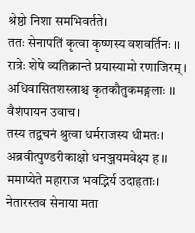श्रेष्ठो निशा समभिवर्तते।
ततः सेनापतिं कृत्वा कृष्णस्य वशवर्तिनः ।।
रात्रेः शेषे व्यतिक्रान्ते प्रयास्यामो रणाजिरम् ।
अधिवासितशस्त्राश्च कृतकौतुकमङ्गलाः ।।
वैशंपायन उवाच।
तस्य तद्वचनं श्रुत्वा धर्मराजस्य धीमतः।
अब्रवीत्पुण्डरीकाक्षो धनञ्जयमवेक्ष्य ह ।।
ममाप्येते महाराज भवद्भिर्य उदाहृताः।
नेतारस्तव सेनाया मता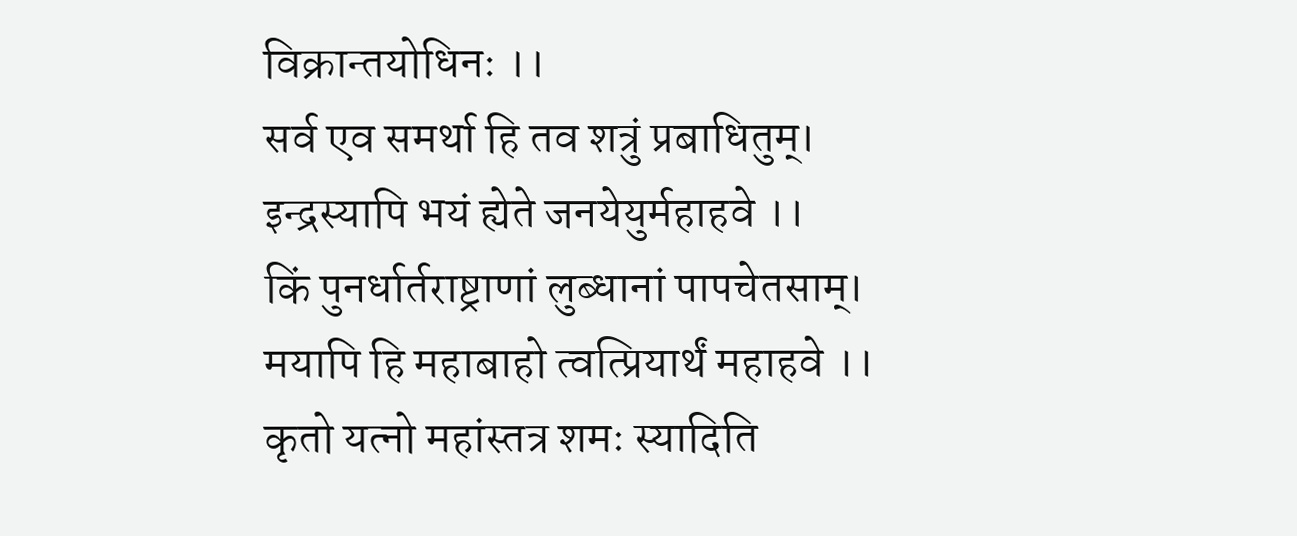विक्रान्तयोधिनः ।।
सर्व एव समर्था हि तव शत्रुं प्रबाधितुम्।
इन्द्रस्यापि भयं ह्येते जनयेयुर्महाहवे ।।
किं पुनर्धार्तराष्ट्राणां लुब्धानां पापचेतसाम्।
मयापि हि महाबाहो त्वत्प्रियार्थं महाहवे ।।
कृतो यत्नो महांस्तत्र शमः स्यादिति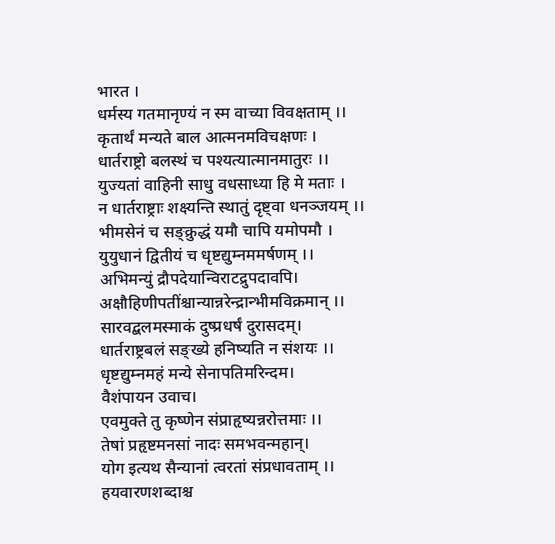भारत ।
धर्मस्य गतमानृण्यं न स्म वाच्या विवक्षताम् ।।
कृतार्थं मन्यते बाल आत्मनमविचक्षणः ।
धार्तराष्ट्रो बलस्थं च पश्यत्यात्मानमातुरः ।।
युज्यतां वाहिनी साधु वधसाध्या हि मे मताः ।
न धार्तराष्ट्राः शक्ष्यन्ति स्थातुं दृष्ट्वा धनञ्जयम् ।।
भीमसेनं च सङ्क्रुद्धं यमौ चापि यमोपमौ ।
युयुधानं द्वितीयं च धृष्टद्युम्नममर्षणम् ।।
अभिमन्युं द्रौपदेयान्विराटद्रुपदावपि।
अक्षौहिणीपतींश्चान्यान्नरेन्द्रान्भीमविक्रमान् ।।
सारवद्बलमस्माकं दुष्प्रधर्षं दुरासदम्।
धार्तराष्ट्रबलं सङ्ख्ये हनिष्यति न संशयः ।।
धृष्टद्युम्नमहं मन्ये सेनापतिमरिन्दम।
वैशंपायन उवाच।
एवमुक्ते तु कृष्णेन संप्राहृष्यन्नरोत्तमाः ।।
तेषां प्रहृष्टमनसां नादः समभवन्महान्।
योग इत्यथ सैन्यानां त्वरतां संप्रधावताम् ।।
हयवारणशब्दाश्च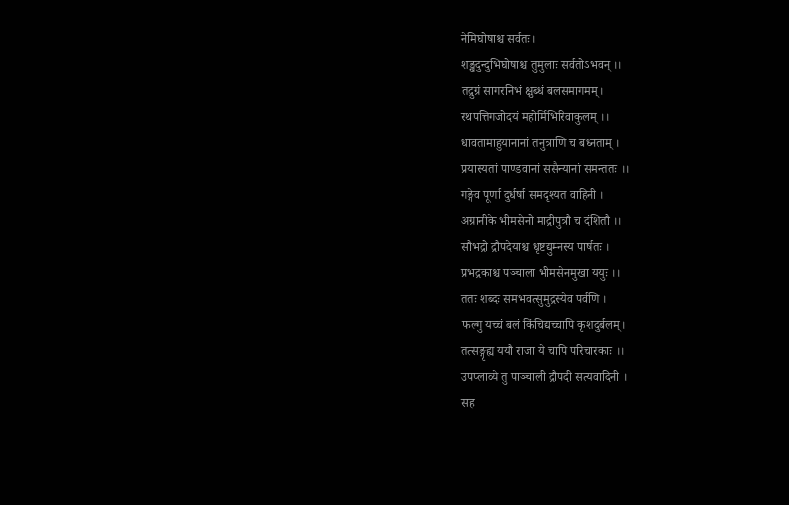नेमिघोषाश्च सर्वतः।
शङ्खदुन्दुभिघोषाश्च तुमुलाः सर्वतोऽभवन् ।।
तद्रुग्रं सागरनिभं क्षुब्धं बलसमागमम्।
रथपत्तिगजोदयं महोर्मिभिरिवाकुलम् ।।
धावतामाहुयानानां तनुत्राणि च बध्नताम् ।
प्रयास्यतां पाण्डवानां ससैन्यानां समन्ततः ।।
गङ्गेव पूर्णा दुर्धर्षा समदृश्यत वाहिनी ।
अग्रानीके भीमसेनो माद्रीपुत्रौ च दंशितौ ।।
सौभद्रो द्रौपदेयाश्च धृष्टद्युम्नस्य पार्षतः ।
प्रभद्रकाश्च पञ्चाला भीमसेनमुखा ययुः ।।
ततः शब्दः समभवत्सुमुद्रस्येव पर्वणि ।
फल्गु यच्चं बलं किंचिद्यच्चापि कृशदुर्बलम्।
तत्सङ्गृह्य ययौ राजा ये चापि परिचारकाः ।।
उपप्लाव्ये तु पाञ्चाली द्रौपदी सत्यवादिनी ।
सह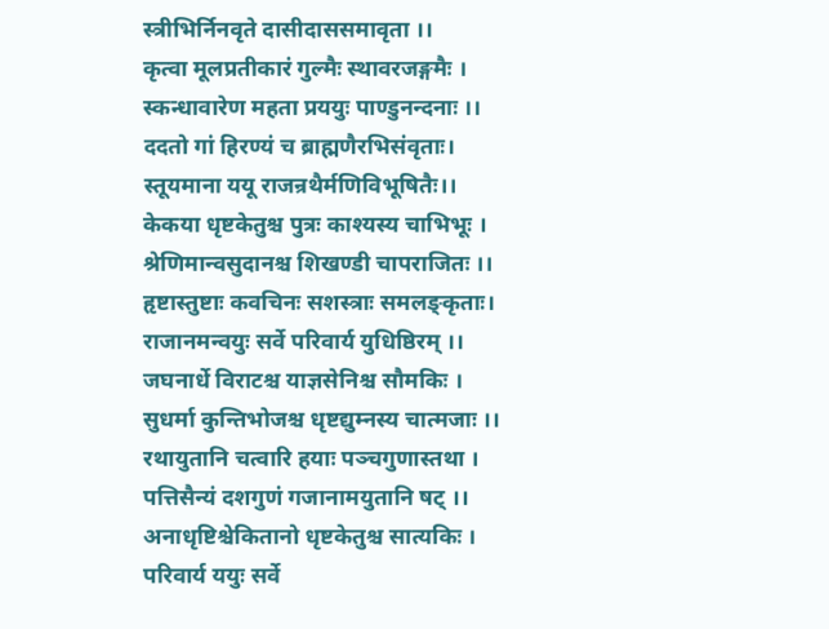स्त्रीभिर्निनवृते दासीदाससमावृता ।।
कृत्वा मूलप्रतीकारं गुल्मैः स्थावरजङ्गमैः ।
स्कन्धावारेण महता प्रययुः पाण्डुनन्दनाः ।।
ददतो गां हिरण्यं च ब्राह्मणैरभिसंवृताः।
स्तूयमाना ययू राजन्रथैर्मणिविभूषितैः।।
केकया धृष्टकेतुश्च पुत्रः काश्यस्य चाभिभूः ।
श्रेणिमान्वसुदानश्च शिखण्डी चापराजितः ।।
हृष्टास्तुष्टाः कवचिनः सशस्त्राः समलङ्कृताः।
राजानमन्वयुः सर्वे परिवार्य युधिष्ठिरम् ।।
जघनार्धे विराटश्च याज्ञसेनिश्च सौमकिः ।
सुधर्मा कुन्तिभोजश्च धृष्टद्युम्नस्य चात्मजाः ।।
रथायुतानि चत्वारि हयाः पञ्चगुणास्तथा ।
पत्तिसैन्यं दशगुणं गजानामयुतानि षट् ।।
अनाधृष्टिश्चेकितानो धृष्टकेतुश्च सात्यकिः ।
परिवार्य ययुः सर्वे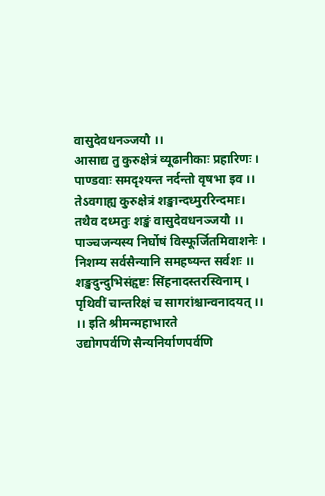वासुदेवधनञ्जयौ ।।
आसाद्य तु कुरुक्षेत्रं व्यूढानीकाः प्रहारिणः ।
पाण्डवाः समदृश्यन्त नर्दन्तो वृषभा इव ।।
तेऽवगाह्य कुरुक्षेत्रं शङ्खान्दध्मुररिन्दमाः।
तथैव दध्मतुः शङ्खं वासुदेवधनञ्जयौ ।।
पाञ्चजन्यस्य निर्घोषं विस्फूर्जितमिवाशनेः ।
निशम्य सर्वसैन्यानि समहष्यन्त सर्वशः ।।
शङ्खदुन्दुभिसंहृष्टः सिंहनादस्तरस्विनाम् ।
पृथिवीं चान्तरिक्षं च सागरांश्चान्वनादयत् ।।
।। इति श्रीमन्महाभारते
उद्योगपर्वणि सैन्यनिर्याणपर्वणि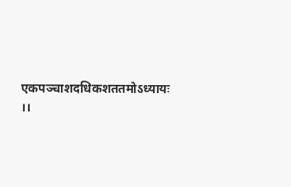एकपञ्चाशदधिकशततमोऽध्यायः ।।